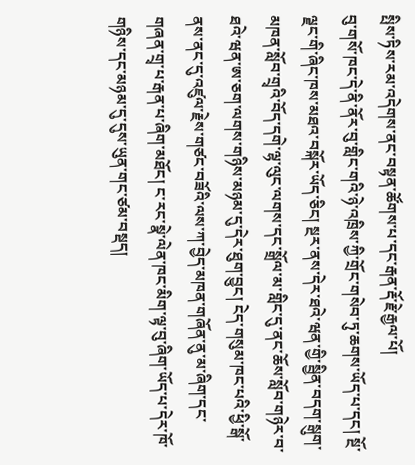སྤིས་ཏིས་རམ་འདེགས་ནང་བསྟན་ཚོགས་པ་དང་རྒན་རྡོ་རྗེ་རྒྱལ་པོ།
བུ་གསོ་ཁང་དེ་ནི་ནོར་བུ་གླིང་གའི་ཉེ་འཁྲིས་ཀྱི་གྲོང་གསེབ་ཏུ་ཆགས་ཡོད་པ་དང། སྔོ་ལྗང་གི་ཞིང་ཁས་མཐའ་བསྐོར་ཡོད་ཅིང། སྔར་ནས་དེར་ཐའེ་ཝན་གྱི་སྦྱིན་བདག་སྒུག་མཁན་སློབ་གྲྭའི་བོད་དགེ་ལྷ་ལུང་ལགས་དང་སྒྲོལ་མ་གླིང་དུ་ནང་ཆོས་སློབ་གཉེར་བ་ཐའེ་ཝན་ཨ་ཅག་ལགས་གཉིས་མཉམ་དུ་དེར་ཐུག་བྱུང། ངེད་གསུམ་ཁང་པའི་ཕྱི་སྒོ་ནས་ནང་དུ་འཛུལ་རྗེས་གཙང་བཟོའི་ལས་ཀ་བྱེད་མཁན་གཞོན་ནུ་མ་ཞིག་དང་གཞན་གྲྭ་པ་རྒན་པ་ཞིག་མཐོང། ང་རང་སྣེ་ལེན་ཁང་མིག་ལྟ་བུ་ཞིག་ཡོད་པ་དེར་ཁོ་གཉིས་དང་མཉམ་དུ་དུས་ཡུན་གང་ཙམ་བསྡད།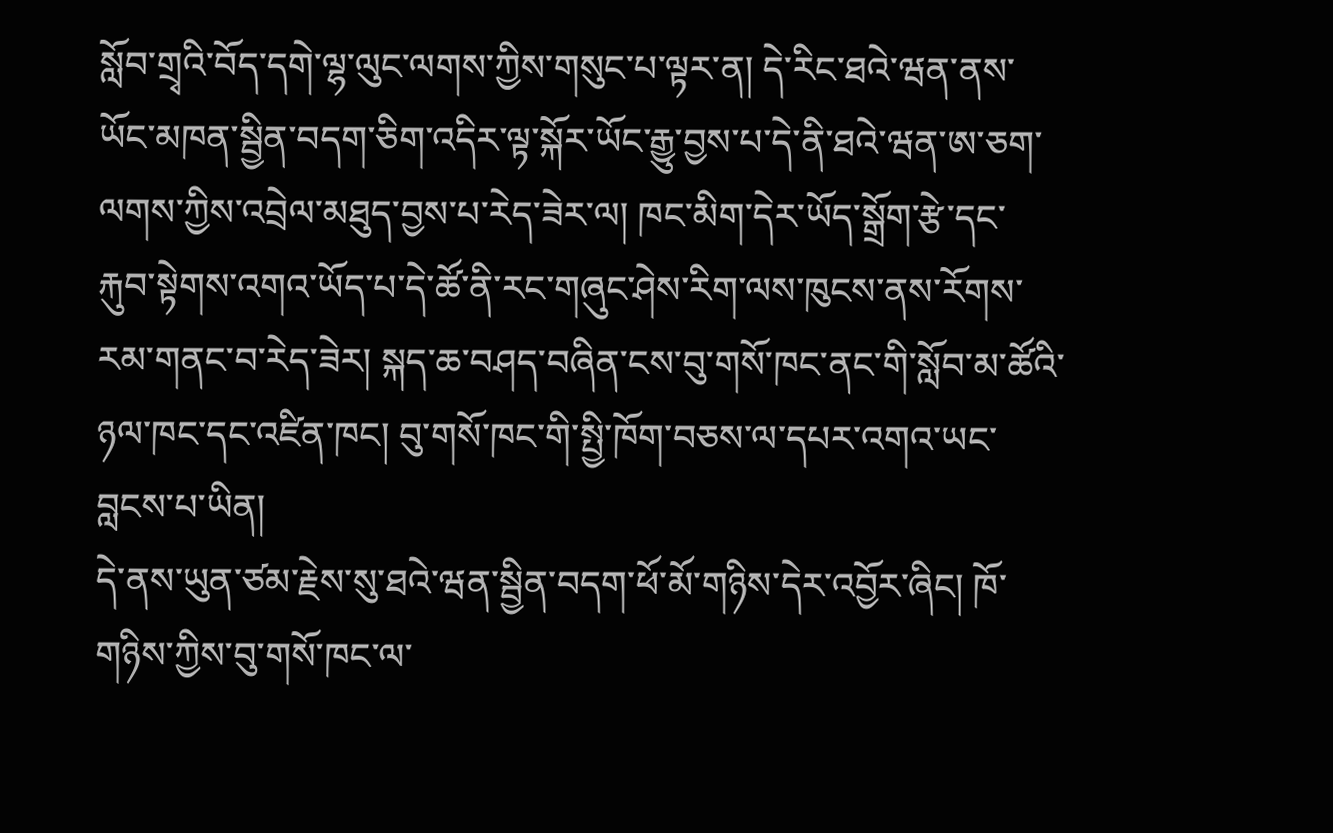སློབ་གྲྭའི་བོད་དགེ་ལྷ་ལུང་ལགས་ཀྱིས་གསུང་པ་ལྟར་ན། དེ་རིང་ཐའེ་ཝན་ནས་ཡོང་མཁན་སྦྱིན་བདག་ཅིག་འདིར་ལྟ་སྐོར་ཡོང་རྒྱུ་བྱས་པ་དེ་ནི་ཐའེ་ཝན་ཨ་ཅག་ལགས་ཀྱིས་འབྲེལ་མཐུད་བྱས་པ་རེད་ཟེར་ལ། ཁང་མིག་དེར་ཡོད་སྒྲོག་རྩེ་དང་རྐུབ་སྟེགས་འགའ་ཡོད་པ་དེ་ཚོ་ནི་རང་གཞུང་ཤེས་རིག་ལས་ཁུངས་ནས་རོགས་རམ་གནང་བ་རེད་ཟེར། སྐད་ཆ་བཤད་བཞིན་ངས་བུ་གསོ་ཁང་ནང་གི་སློབ་མ་ཚོའི་ཉལ་ཁང་དང་འཛིན་ཁང། བུ་གསོ་ཁང་གི་སྤྱི་ཁོག་བཅས་ལ་དཔར་འགའ་ཡང་བླངས་པ་ཡིན།
དེ་ནས་ཡུན་ཙམ་རྗེས་སུ་ཐའེ་ཝན་སྦྱིན་བདག་ཕོ་མོ་གཉིས་དེར་འབྱོར་ཞིང། ཁོ་གཉིས་ཀྱིས་བུ་གསོ་ཁང་ལ་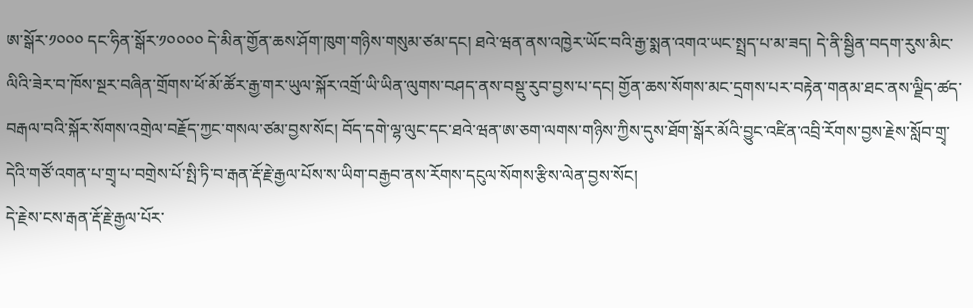ཨ་སྒོར་༡༠༠༠ དང་ཧིན་སྒོར་༡༠༠༠༠ དེ་མིན་གྱོན་ཆས་ཤོག་ཁུག་གཉིས་གསུམ་ཙམ་དང། ཐའེ་ཝན་ནས་འཁྱེར་ཡོང་བའི་རྒྱ་སྨན་འགའ་ཡང་སྤྲད་པ་མ་ཟད། དེ་ནི་སྦྱིན་བདག་རུས་མིང་ལིའི་ཟེར་བ་ཁོས་སྔར་བཞིན་གྲོགས་ཕོ་མོ་ཚོར་རྒྱ་གར་ཡུལ་སྐོར་འགྲོ་ཡི་ཡིན་ལུགས་བཤད་ནས་བསྡུ་རུབ་བྱས་པ་དང། གྱོན་ཆས་སོགས་མང་དྲགས་པར་བརྟེན་གནམ་ཐང་ནས་ལྗིད་ཚད་བརྒལ་བའི་སྐོར་སོགས་འགྲེལ་བརྗོད་ཀྱང་གསལ་ཙམ་བྱས་སོང། བོད་དགེ་ལྷ་ལུང་དང་ཐའེ་ཝན་ཨ་ཅག་ལགས་གཉིས་ཀྱིས་དུས་ཐོག་སྒོར་མོའི་བྱུང་འཛིན་འབྲི་རོགས་བྱས་རྗེས་སློབ་གྲྭ་དེའི་གཙོ་འགན་པ་གྲྭ་པ་བགྲེས་པོ་སྤི་ཏི་བ་རྒན་རྡོ་རྗེ་རྒྱལ་པོས་ས་ཡིག་བརྒྱབ་ནས་རོགས་དངུལ་སོགས་རྩིས་ལེན་བྱས་སོང།
དེ་རྗེས་ངས་རྒན་རྡོ་རྗེ་རྒྱལ་པོར་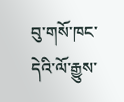བུ་གསོ་ཁང་དེའི་ལོ་རྒྱུས་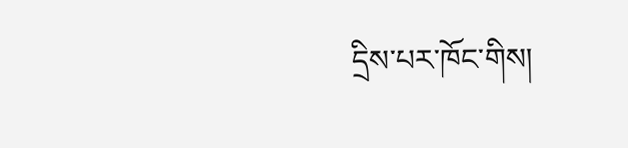དྲིས་པར་ཁོང་གིས།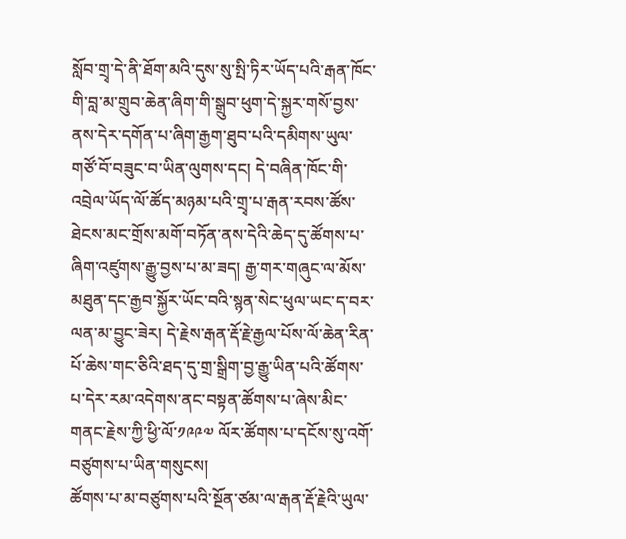སློབ་གྲྭ་དེ་ནི་ཐོག་མའི་དུས་སུ་སྤི་ཏིར་ཡོད་པའི་རྒན་ཁོང་གི་བླ་མ་གྲུབ་ཆེན་ཞིག་གི་སྒྲུབ་ཕུག་དེ་སྐྱར་གསོ་བྱས་ནས་དེར་དགོན་པ་ཞིག་རྒྱག་ཐུབ་པའི་དམིགས་ཡུལ་གཙོ་བོ་བཟུང་བ་ཡིན་ལུགས་དང། དེ་བཞིན་ཁོང་གི་འབྲེལ་ཡོད་ལོ་ཚོད་མཉམ་པའི་གྲྭ་པ་རྒན་རབས་ཚོས་ཐེངས་མང་གྲོས་མགོ་བཏོན་ནས་དེའི་ཆེད་དུ་ཚོགས་པ་ཞིག་འཛུགས་རྒྱུ་བྱས་པ་མ་ཟད། རྒྱ་གར་གཞུང་ལ་མོས་མཐུན་དང་རྒྱབ་སྐྱོར་ཡོང་བའི་སྙན་སེང་ཕུལ་ཡང་ད་བར་ལན་མ་བྱུང་ཟེར། དེ་རྗེས་རྒན་རྡོ་རྗེ་རྒྱལ་པོས་ལོ་ཆེན་རིན་པོ་ཆེས་གང་ཅིའི་ཐད་དུ་གྲ་སྒྲིག་བྱ་རྒྱུ་ཡིན་པའི་ཚོགས་པ་དེར་རམ་འདེགས་ནང་བསྟན་ཚོགས་པ་ཞེས་མིང་གནང་རྗེས་ཀྱི་ཕྱི་ལོ་༡༩༩༧ ལོར་ཚོགས་པ་དངོས་སུ་འགོ་བཙུགས་པ་ཡིན་གསུངས།
ཚོགས་པ་མ་བཙུགས་པའི་སྔོན་ཙམ་ལ་རྒན་རྡོ་རྗེའི་ཡུལ་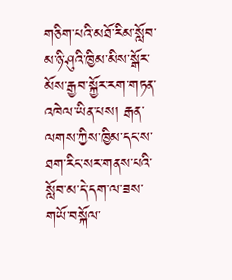གཅིག་པའི་མཐོ་རིམ་སློབ་མ་ཉི་ཤུའི་ཁྱིམ་མིས་སྒོར་མོས་རྒྱབ་སྐྱོར་རག་གཏན་འཁེལ་ཡིན་པས། རྒན་ལགས་ཀྱིས་ཁྱིམ་དང་ས་ཐག་རིང་སར་གནས་པའི་སློབ་མ་དེ་དག་ལ་ཟས་གཡོ་བསྐོལ་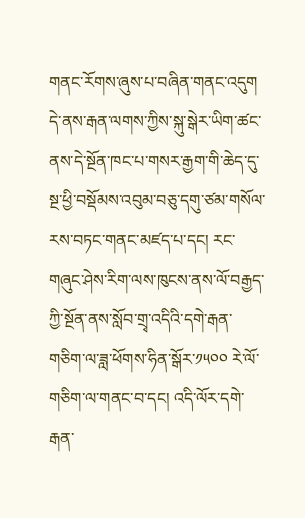གནང་རོགས་ཞུས་པ་བཞིན་གནང་འདུག
དེ་ནས་རྒན་ལགས་ཀྱིས་སྐུ་སྒེར་ཡིག་ཚང་ནས་དེ་སྔོན་ཁང་པ་གསར་རྒྱག་གི་ཆེད་དུ་སྔ་ཕྱི་བསྡོམས་འབུམ་བཅུ་དགུ་ཙམ་གསོལ་རས་བཏང་གནང་མཛད་པ་དང། རང་གཞུང་ཤེས་རིག་ལས་ཁུངས་ནས་ལོ་བརྒྱད་ཀྱི་སྔོན་ནས་སློབ་གྲྭ་འདིའི་དགེ་རྒན་གཅིག་ལ་ཟླ་ཕོགས་ཧིན་སྒོར་༡༥༠༠ རེ་ལོ་གཅིག་ལ་གནང་བ་དང། འདི་ལོར་དགེ་རྒན་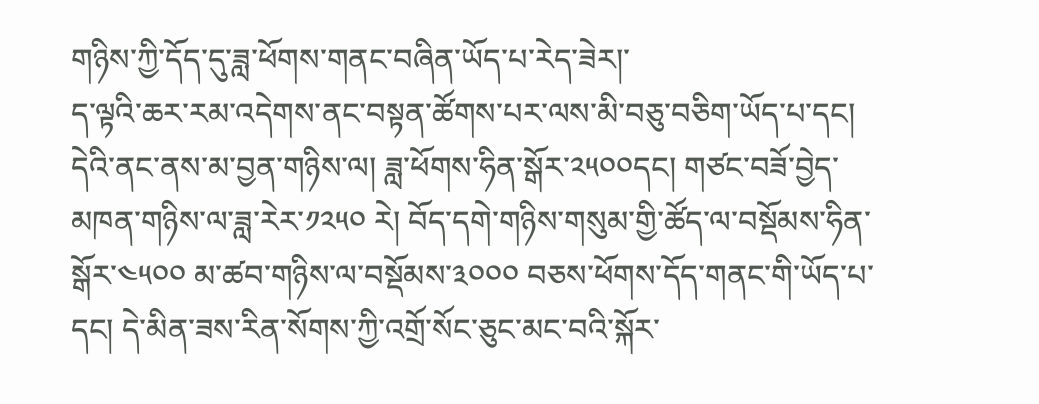གཉིས་ཀྱི་དོད་དུ་ཟླ་ཕོགས་གནང་བཞིན་ཡོད་པ་རེད་ཟེར།་
ད་ལྟའི་ཆར་རམ་འདེགས་ནང་བསྟན་ཚོགས་པར་ལས་མི་བཅུ་བཅིག་ཡོད་པ་དང། དེའི་ནང་ནས་མ་བྱན་གཉིས་ལ། ཟླ་ཕོགས་ཧིན་སྒོར་༢༥༠༠དང། གཙང་བཟོ་བྱེད་མཁན་གཉིས་ལ་ཟླ་རེར་༡༢༥༠ རེ། བོད་དགེ་གཉིས་གསུམ་གྱི་ཚོད་ལ་བསྡོམས་ཧིན་སྒོར་༤༥༠༠ མ་ཚབ་གཉིས་ལ་བསྡོམས་༣༠༠༠ བཅས་ཕོགས་དོད་གནང་གི་ཡོད་པ་དང། དེ་མིན་ཟས་རིན་སོགས་ཀྱི་འགྲོ་སོང་ཅུང་མང་བའི་སྐོར་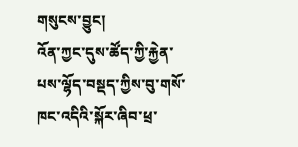གསུངས་བྱུང།
འོན་ཀྱང་དུས་ཚོད་ཀྱི་རྐྱེན་པས་ལྷོད་བསྡད་ཀྱིས་བུ་གསོ་ཁང་འདིའི་སྐོར་ཞིབ་ཕྲ་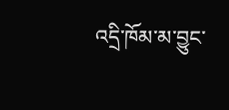འདྲི་ཁོམ་མ་བྱུང་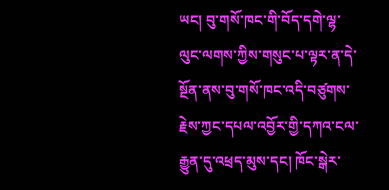ཡང། བུ་གསོ་ཁང་གི་བོད་དགེ་ལྷ་ལུང་ལགས་ཀྱིས་གསུང་པ་ལྟར་ན་དེ་སྔོན་ནས་བུ་གསོ་ཁང་འདི་བཙུགས་རྗེས་ཀྱང་དཔལ་འབྱོར་གྱི་དཀའ་ངལ་རྒྱུན་དུ་འཕྲད་མུས་དང། ཁོང་སྒེར་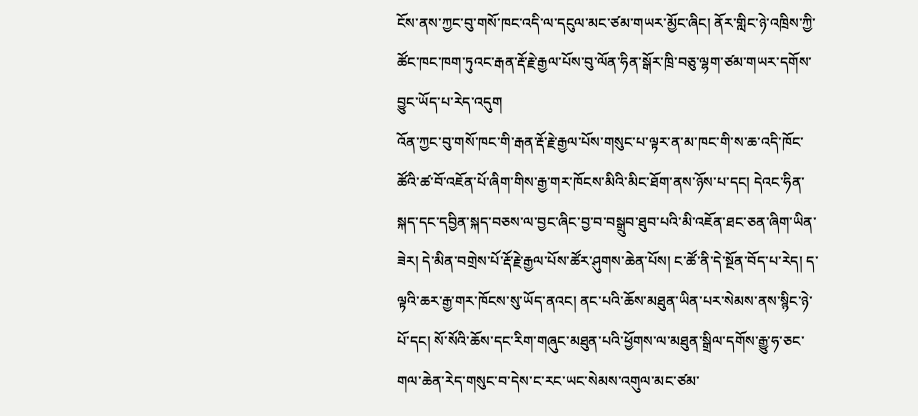ངོས་ནས་ཀྱང་བུ་གསོ་ཁང་འདི་ལ་དངུལ་མང་ཙམ་གཡར་མྱོང་ཞིང། ནོར་གླིང་ཉེ་འཁྲིས་ཀྱི་ཚོང་ཁང་ཁག་ཏུའང་རྒན་རྡོ་རྗེ་རྒྱལ་པོས་བུ་ལོན་ཧིན་སྒོར་ཁྲི་བཅུ་ལྷག་ཙམ་གཡར་དགོས་བྱུང་ཡོད་པ་རེད་འདུག
འོན་ཀྱང་བུ་གསོ་ཁང་གི་རྒན་རྡོ་རྗེ་རྒྱལ་པོས་གསུང་པ་ལྟར་ན་མ་ཁང་གི་ས་ཆ་འདི་ཁོང་ཚོའི་ཚ་བོ་འཇོན་པོ་ཞིག་གིས་རྒྱ་གར་ཁོངས་མིའི་མིང་ཐོག་ནས་ཉོས་པ་དང། དེའང་ཧིན་སྐད་དང་དབྱིན་སྐད་བཅས་ལ་བྱང་ཞིང་བྱ་བ་བསྒྲུབ་ཐུབ་པའི་མི་འཇོན་ཐང་ཅན་ཞིག་ཡིན་ཟེར། དེ་མིན་བགྲེས་པོ་རྡོ་རྗེ་རྒྱལ་པོས་ཚོར་ཤུགས་ཆེན་པོས། ང་ཚོ་ནི་དེ་སྔོན་བོད་པ་རེད། ད་ལྟའི་ཆར་རྒྱ་གར་ཁོངས་སུ་ཡོད་ནའང། ནང་པའི་ཆོས་མཐུན་ཡིན་པར་སེམས་ནས་སྙིང་ཉེ་པོ་དང། སོ་སོའི་ཆོས་དང་རིག་གཞུང་མཐུན་པའི་ཕྱོགས་ལ་མཐུན་སྒྲིལ་དགོས་རྒྱུ་ཧ་ཅང་གལ་ཆེན་རེད་གསུང་བ་དེས་ང་རང་ཡང་སེམས་འགུལ་མང་ཙམ་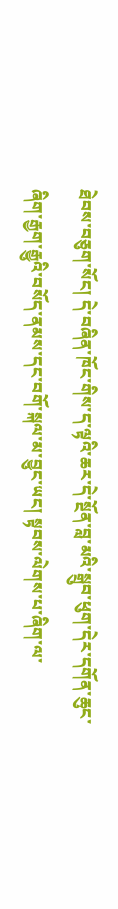ཐེབས་བཅུག་སོང། དེ་བཞིན་ཁོང་གིས་ད་ལྟའི་ཆར་དེ་སྔོན་བླ་མའི་སྒྲུབ་ཕུག་དེར་དགོན་ཆུང་ཞིག་རྒྱག་རྒྱུའི་བསོད་ནམས་དང་བགོ་སྐལ་མ་བྱུང་ཡང། སྟབས་ལེགས་པ་ཞིག་ལ་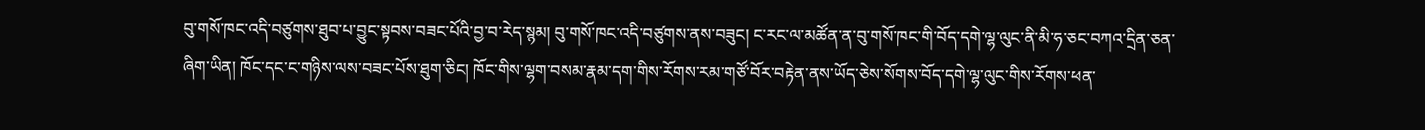བུ་གསོ་ཁང་འདི་བཙུགས་ཐུབ་པ་བྱུང་སྟབས་བཟང་པོའི་བྱ་བ་རེད་སྙམ། བུ་གསོ་ཁང་འདི་བཙུགས་ནས་བཟུང། ང་རང་ལ་མཚོན་ན་བུ་གསོ་ཁང་གི་བོད་དགེ་ལྷ་ལུང་ནི་མི་ཧ་ཅང་བཀའ་དྲིན་ཅན་ཞིག་ཡིན། ཁོང་དང་ང་གཉིས་ལས་བཟང་པོས་ཐུག་ཅིང། ཁོང་གིས་ལྷག་བསམ་རྣམ་དག་གིས་རོགས་རམ་གཙོ་བོར་བརྟེན་ནས་ཡོད་ཅེས་སོགས་བོད་དགེ་ལྷ་ལུང་གིས་རོགས་ཕན་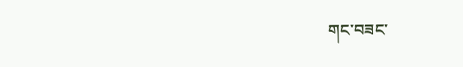གང་བཟང་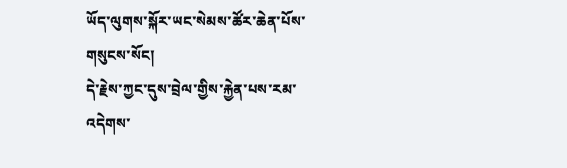ཡོད་ལུགས་སྐོར་ཡང་སེམས་ཚོར་ཆེན་པོས་གསུངས་སོང།
དེ་རྗེས་ཀྱང་དུས་བྲེལ་གྱིས་རྐྱེན་པས་རམ་འདེགས་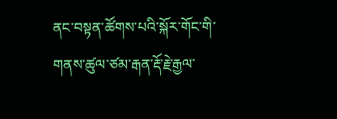ནང་བསྟན་ཚོགས་པའི་སྐོར་གོང་གི་གནས་ཚུལ་ཙམ་རྒན་རྡོ་རྗེ་རྒྱལ་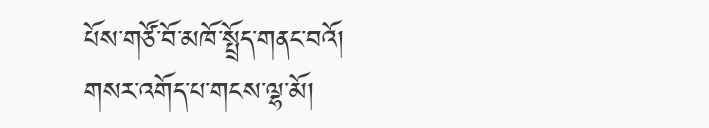པོས་གཙོ་བོ་མཁོ་སྤྲོད་གནང་བའོ། གསར་འགོད་པ་གངས་ལྷ་མོ།